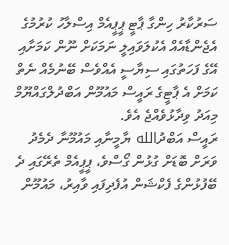ސަރުކާރު ހިންގާ ޕާޓީ ޕީޕީއެމް އިސްލާހު ކުރުމުގެ އެޖެންޑާއެއް އެކުލަވައިލީ ނަމަކަށް ނޫން ކަމަށާއި އޭގެ ފަހަތުގައި ސިޔާސީ އެއްވެސް ބޭނުމެއް ނެތް ކަމަށް އެ ޕާޓީގެ ރައީސް މައުމޫން އަބްދުލްގައްޔޫމް މިއަދު ވިދާޅުވެއްޖެ އެވެ.
ރައީސް އަބްދުالله ޔާމީނާއި މައުމޫނާ ދެމެދު ވަރަށް ބޮޑަށް ގުޅުން ގޯސްވެ، ޕީޕީއެމް ތެރޭގައި ދެ ބޭފުޅުންގެ ފެކްޝަން އުފެދިފައި ވާއިރު، މައުމޫން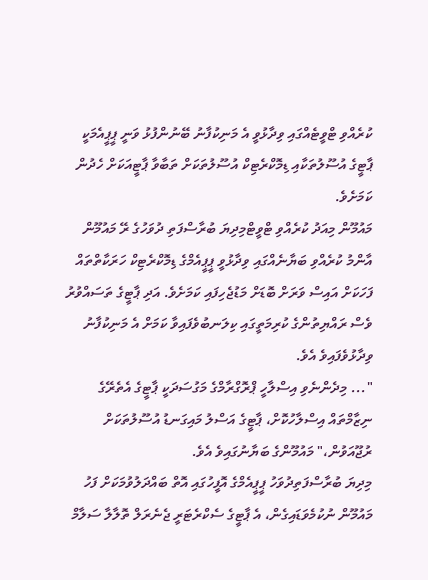ކުރެއްވި ޓްވީޓެއްގައި ވިދާޅުވީ އެ މަނިކުފާނު ބޭނުންފުޅު ވަނީ ޕީޕީއެމަކީ ޕާޓީގެ އުސޫލުތަކާއި ޑިމޮކްރެޓިކް އުސޫލުތަކަށް ތަބާވާ ޕާޓީއަކަށް ހެދުން ކަމަށެވެ.
މައުމޫން މިއަދު ކުރެއްވި ޓްވީޓްމިދިޔަ ބުރާސްފަތި ދުވަހުގެ ރޭ މައުމޫން އާންމު ކުރެއްވި ބަޔާނެއްގައި ވިދާޅުވީ ޕީޕީއެމްގެ ޑިމޮކްރެޓިކް ހަރަކާތްތައް ފަހަކަށް އައިސް ވަރަށް ބޮޑަށް މަޑުޖެހިފައި ކަމަށެވެ. އަދި ޕާޓީގެ ތަސައްވުރު ވެސް ރައްޔިތުންގެ ކުރިމަތީގައި ކިލަނބުވެފައިވާ ކަމަށް އެ މަނިކުފާނު ވިދާޅުވެފައިވެ އެވެ.
"... މިދެންނެވި އިސްލާހީ ޕްރޮގްރާމްގެ މަގުސަދަކީ ޕާޓީގެ އެތެރޭގެ ނިޒާމްތައް އިސްލާހުކޮށް، ޕާޓީގެ އަސްލު މައިގަނޑު އުސޫލުތަކަށް ރުޖޫއަވުން،" މައުމޫންގެ ބަޔާނުގައިވެ އެވެ.
މިދިޔަ ބުރާސްފަތިދުވަހު ޕީޕީއެމްގެ އޮފީހުގައި އޮތް ބައްދަލުވުމަކަށް ފަހު މައުމޫން ނުކުމެވަޑައިގެން، އެ ޕާޓީގެ ސެކްރެޓަރީ ޖެނެރަލް ތޮލާލާ ސަލާމް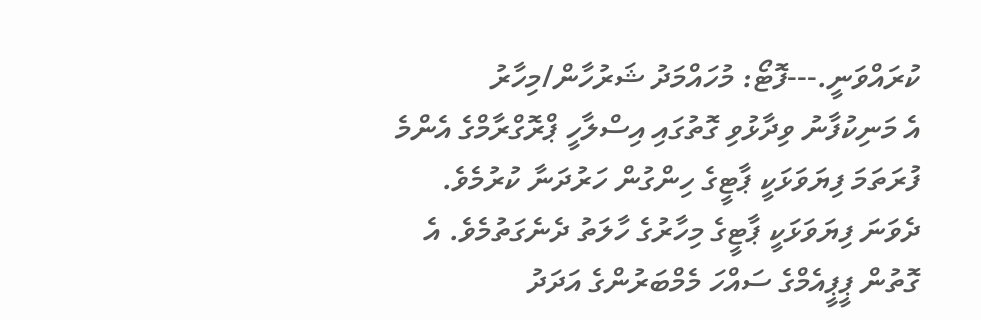ކުރައްވަނީ.---ފޮޓޯ: މުހައްމަދު ޝަރުހާން/މިހާރު
އެ މަނިކުފާނު ވިދާޅުވި ގޮތުގައި އިސްލާހީ ޕްރޮގްރާމްގެ އެންމެ ފުރަތަމަ ފިޔަވަޅަކީ ޕާޓީގެ ހިންގުން ހަރުދަނާ ކުރުމެވެ. ދެވަނަ ފިޔަވަޅަކީ ޕާޓީގެ މިހާރުގެ ހާލަތު ދެނެގަތުމެވެ. އެ ގޮތުން ޕީޕީއެމްގެ ސައްހަ މެމްބަރުންގެ އަދަދު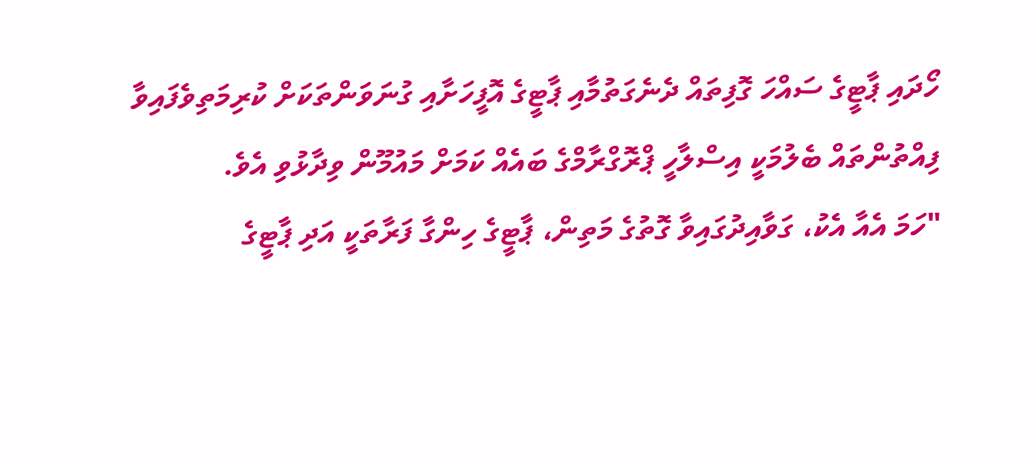ހޯދައި ޕާޓީގެ ސައްހަ ގޮފިތައް ދެނެގަތުމާއި ޕާޓީގެ އޮފީހަށާއި ގުނަވަންތަކަށް ކުރިމަތިވެފައިވާ ފިއްތުންތައް ބެލުމަކީ އިސްލާހީ ޕްރޮގްރާމްގެ ބައެއް ކަމަށް މައުމޫން ވިދާޅުވި އެވެ.
"ހަމަ އެއާ އެކު، ގަވާއިދުގައިވާ ގޮތުގެ މަތިން، ޕާޓީގެ ހިންގާ ފަރާތަކީ އަދި ޕާޓީގެ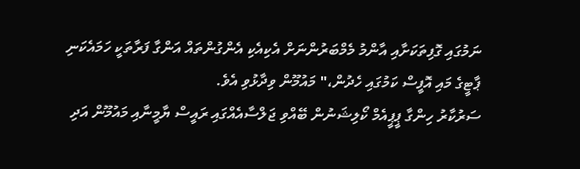ނަމުގައި ގޮފިތަކަށާއި އާންމު މެމްބަރުންނަށް އެކިއެކި އެންގުންތައް އަންގާ ފަރާތަކީ ހަމައެކަނި ޕާޓީގެ މައި އޮފީސް ކަމުގައި ހެދުން،" މައުމޫން ވިދާޅުވި އެވެ.
ސަރުކާރު ހިންގާ ޕީޕީއެމް ކޯލިޝަނުން ބޭއްވި ޖަލްސާއެއްގައި ރައީސް ޔާމީނާއި މައުމޫން އަދި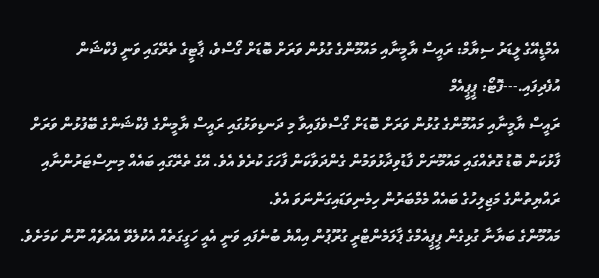އެމްޑީއޭގެ ލީޑަރު ސިޔާމް: ރައީސް ޔާމީނާއި މައުމޫންގެ ގުޅުން ވަރަށް ބޮޑަށް ގޯސްވެ، ޕާޓީގެ ތެރޭގައި ވަނީ ފެކްޝަން އުފެދިފައި.---ފޮޓޯ: ޕީޕީއެމް
ރައީސް ޔާމީނާއި މައުމޫންގެ ގުޅުން ވަރަށް ބޮޑަށް ގޯސްވެފައިވާ މި ދަނޑިވަޅުގައި ރައީސް ޔާމީންގެ ފެކްޝަންގެ ބޭފުޅުން ވަރަށް ފާޅުކަން ބޮޑު ގޮތެއްގައި މައުމޫނަށް ފާޑުވިދާޅުވަމުން ގެންދަވާކަން ފާހަގަ ކުރެވެ އެވެ. އޭގެ ތެރޭގައި ބައެއް މިނިސްޓަރުންނާއި ރައްޔިތުންގެ މަޖިލިހުގެ ބައެއް މެމްބަރުން ހިމެނިވަޑައިގަންނަވަ އެވެ.
މައުމޫންގެ ބަޔާނާ ގުޅިގެން ޕީޕީއެމްގެ ޕާލަމެންޓްރީ ގުރޫޕުން އިއްޔެ ބުނެފައި ވަނީ އެއީ ހަގީގަތެއް އެކުލެވޭ އެއްޗެއް ނޫން ކަމަށެވެ.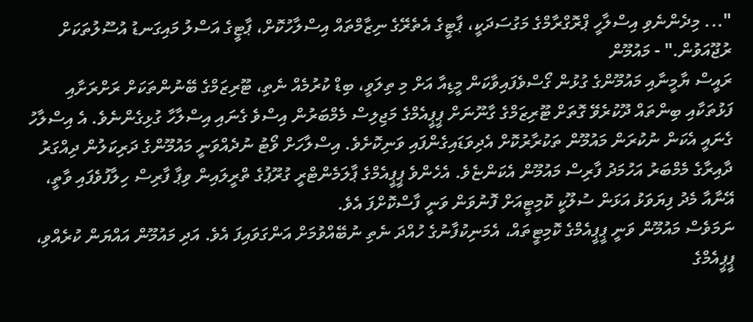"... މިދެންނެވި އިސްލާހީ ޕްރޮގްރާމްގެ މަގުސަދަކީ، ޕާޓީގެ އެތެރޭގެ ނިޒާމްތައް އިސްލާހުކޮށް، ޕާޓީގެ އަސްލު މައިގަނޑު އުސޫލުތަކަށް ރުޖޫއަވުން." - މައުމޫން
ރައީސް ޔާމީނާއި މައުމޫންގެ ގުޅުން ގޯސްވެފައިވާކަން މީޑިއާ އަށް މި ތިލަވީ، ބިޑް ކުރުމެއް ނެތި، ޓޫރިޒަމްގެ ބޭނުންތަކަށް ރަށްރަށާއި ފަޅުތަކާއި ބިންތައް ދޫކުރެވޭ ގޮތަށް ޓޫރިޒަމްގެ ގާނޫނަށް ޕީޕީއެމްގެ މަޖިލިސް މެމްބަރުން އިސްވެ ގެނައި އިސްލާހާ ގުޅިގެންނެވެ. އެ އިސްލާހު ގެނައީ އެކަން ނުކުރަން މައުމޫން ތަކުރާރުކޮށް އެދިވަޑައިގެންފައި ވަނިކޮށެވެ. އިސްލާހަށް ވޯޓު ނުދެއްވަނީ މައުމޫންގެ ދަރިކަލުން ދިއްގަރު ދާއިރާގެ މެމްބަރު އަހުމަދު ފާރިސް މައުމޫން އެކަންޏެވެ. އެހެންވެ ޕީޕީއެމްގެ ޕާލަމެންޓްރީ ގުރޫޕުގެ ތްރީލައިން ވިޕާ ފާރިސް ހިލާފުވެފައި ވާތީ، އޭނާއާ މެދު ފިޔަވަޅު އަޅަން ސުލޫކީ ކޮމިޓީއަށް ފޮނުވަން ވަނީ ފާސްކޮށްފަ އެވެ.
ނަމަވެސް މައުމޫން ވަނީ ޕީޕީއެމްގެ ކޮމިޓީތައް، އެމަނިކުފާނުގެ ހުއްދަ ނެތި ނުބޭއްވުމަށް އަންގަވައިފަ އެވެ. އަދި މައުމޫން އައްޔަން ކުރެއްވި، ޕީޕީއެމްގެ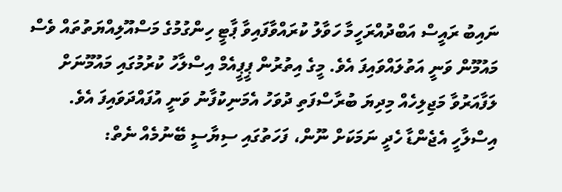ނައިބު ރައީސް އަބްދުއްރަހީމާ ހަވާލު ކުރައްވާފައިވާ ޕާޓީ ހިންގުމުގެ މަސްއޫލިއްޔަތުތައް ވެސް މައުމޫން ވަނީ އަތުލައްވައިފަ އެވެ. މީގެ އިތުރުން ޕީޕީއެމް އިސްލާހު ކުރުމުގައި މައުމޫނަށް ލަފާއަރުވާ މަޖިލިހެއް މިދިޔަ ބުރާސްފަތި ދުވަހު އެމަނިކުފާނު ވަނީ އުފައްދަވައިފަ އެވެ.
އިސްލާހީ އެޖެންޑާ ހެދީ ނަމަކަށް ނޫން، ފަހަތުގައި ސިޔާސީ ބޭނުމެއް ނެތް: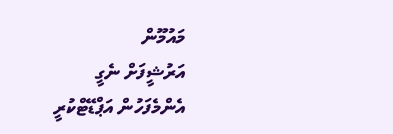މައުމޫން
އަރުޝީފަށް ނެގީ
އެންމެފަހުން އަޕްޑޭޓްކުރީ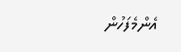އެންމެފަހުން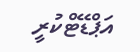އަޕްޑޭޓްކުރީ